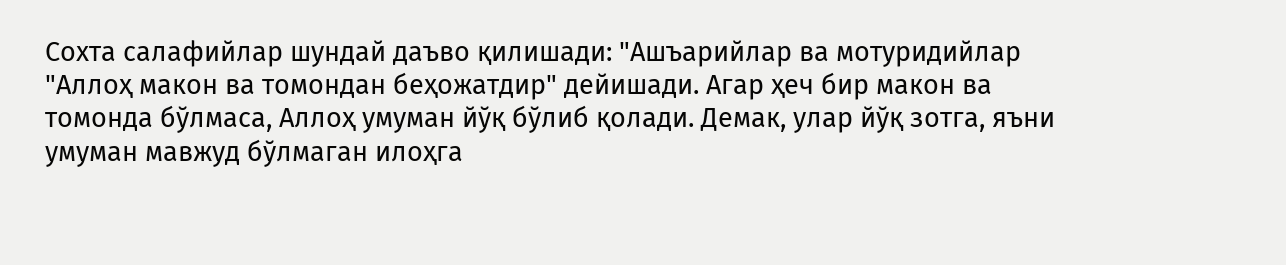Сохта салафийлар шундай даъво қилишади: "Ашъарийлар ва мотуридийлар "Аллоҳ макон ва томондан беҳожатдир" дейишади. Агар ҳеч бир макон ва томонда бўлмаса, Аллоҳ умуман йўқ бўлиб қолади. Демак, улар йўқ зотга, яъни умуман мавжуд бўлмаган илоҳга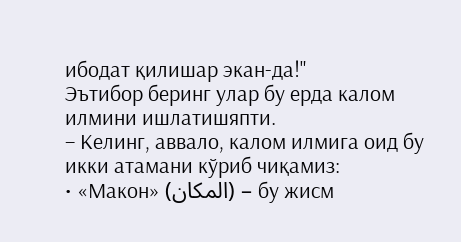ибодат қилишар экан-да!"
Эътибор беринг улар бу ерда калом илмини ишлатишяпти.
– Келинг, аввало, калом илмига оид бу икки атамани кўриб чиқамиз:
• «Макон» (المكان) – бу жисм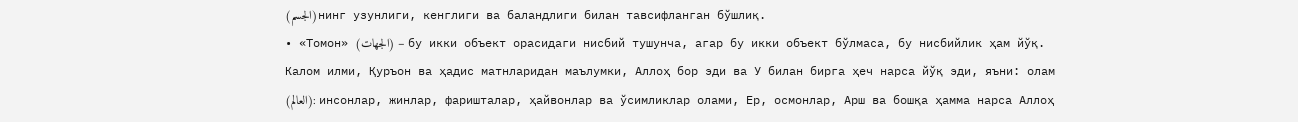(الجسم)нинг узунлиги, кенглиги ва баландлиги билан тавсифланган бўшлиқ.
• «Томон» (الجهات) – бу икки объект орасидаги нисбий тушунча, агар бу икки объект бўлмаса, бу нисбийлик ҳам йўқ.
Калом илми, Қуръон ва ҳадис матнларидан маълумки, Аллоҳ бор эди ва У билан бирга ҳеч нарса йўқ эди, яъни: олам (العالم): инсонлар, жинлар, фаришталар, ҳайвонлар ва ўсимликлар олами, Ер, осмонлар, Арш ва бошқа ҳамма нарса Аллоҳ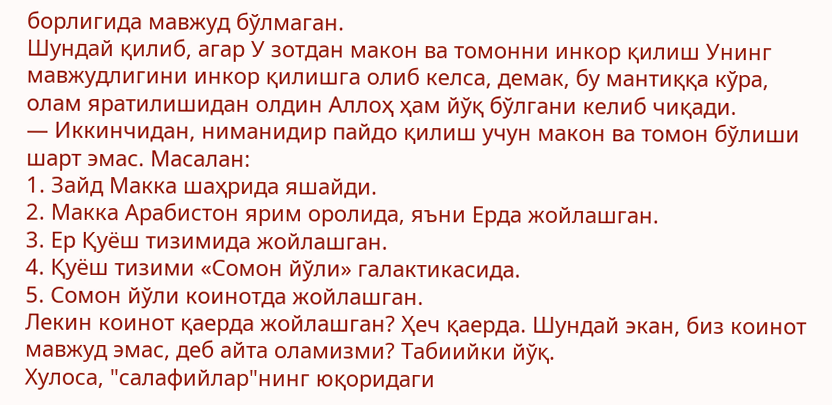борлигида мавжуд бўлмаган.
Шундай қилиб, агар У зотдан макон ва томонни инкор қилиш Унинг мавжудлигини инкор қилишга олиб келса, демак, бу мантиққа кўра, олам яратилишидан олдин Аллоҳ ҳам йўқ бўлгани келиб чиқади.
— Иккинчидан, ниманидир пайдо қилиш учун макон ва томон бўлиши шарт эмас. Масалан:
1. Зайд Макка шаҳрида яшайди.
2. Макка Арабистон ярим оролида, яъни Ерда жойлашган.
3. Ер Қуёш тизимида жойлашган.
4. Қуёш тизими «Сомон йўли» галактикасида.
5. Сомон йўли коинотда жойлашган.
Лекин коинот қаерда жойлашган? Ҳеч қаерда. Шундай экан, биз коинот мавжуд эмас, деб айта оламизми? Табиийки йўқ.
Хулоса, "салафийлар"нинг юқоридаги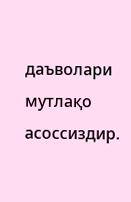даъволари мутлақо асоссиздир.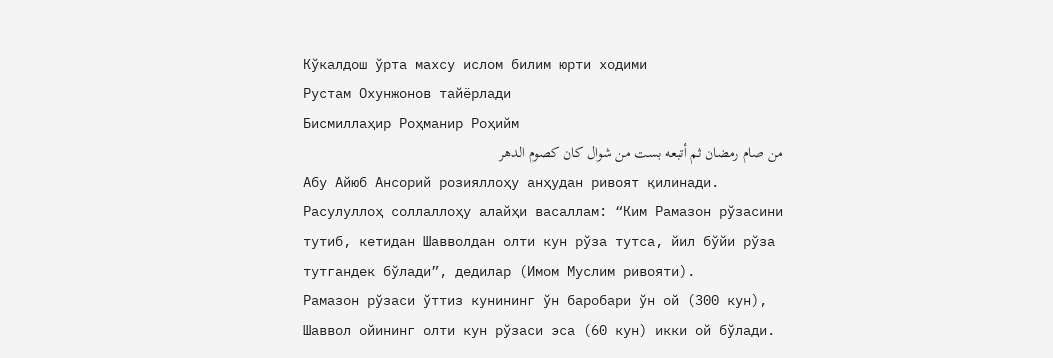Кўкалдош ўрта махсу ислом билим юрти ходими
Рустам Охунжонов тайёрлади
Бисмиллаҳир Роҳманир Роҳийм
من صام رمضان ثم أتبعه بست من شوال كان كصوم الدهر
Абу Айюб Ансорий розияллоҳу анҳудан ривоят қилинади. Расулуллоҳ соллаллоҳу алайҳи васаллам: “Ким Рамазон рўзасини тутиб, кетидан Шавволдан олти кун рўза тутса, йил бўйи рўза тутгандек бўлади”, дедилар (Имом Муслим ривояти).
Рамазон рўзаси ўттиз кунининг ўн баробари ўн ой (300 кун), Шаввол ойининг олти кун рўзаси эса (60 кун) икки ой бўлади.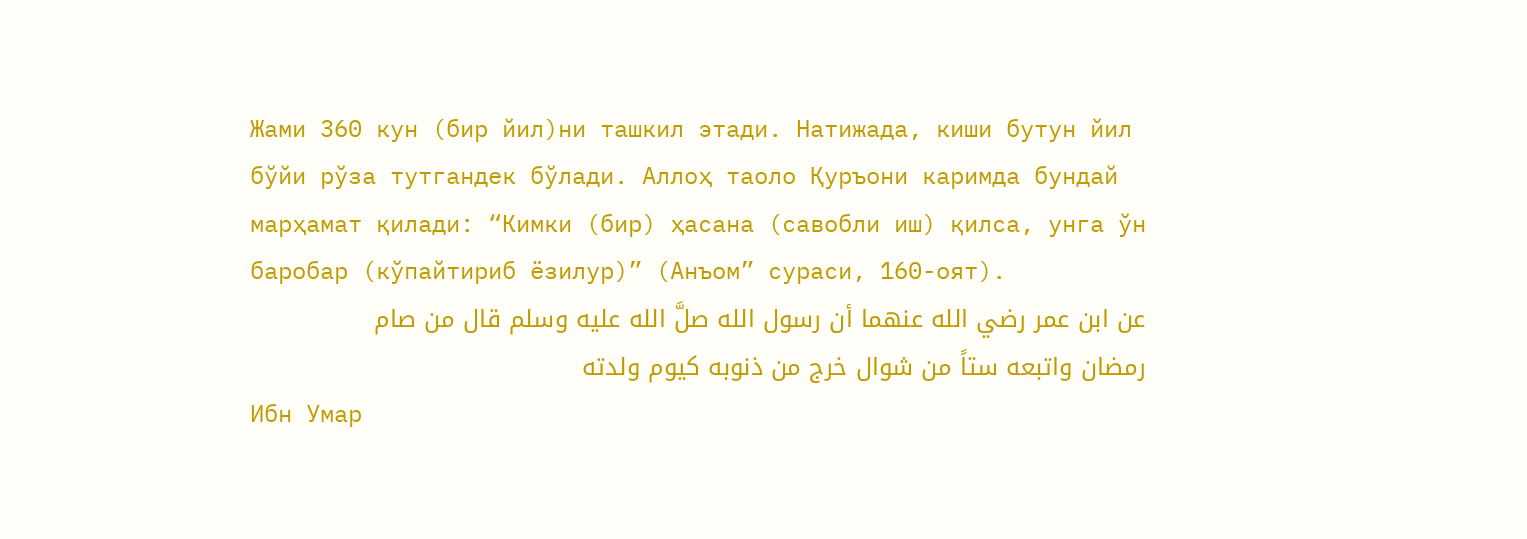Жами 360 кун (бир йил)ни ташкил этади. Натижада, киши бутун йил бўйи рўза тутгандек бўлади. Аллоҳ таоло Қуръони каримда бундай марҳамат қилади: “Кимки (бир) ҳасана (савобли иш) қилса, унга ўн баробар (кўпайтириб ёзилур)” (Анъом” сураси, 160-оят).
عن ابن عمر رضي الله عنهما أن رسول الله صلَّ الله عليه وسلم قال من صام رمضان واتبعه ستاً من شوال خرج من ذنوبه كيوم ولدته
Ибн Умар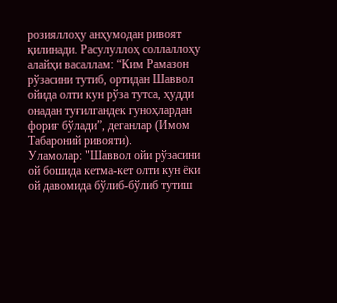розияллоҳу анҳумодан ривоят қилинади. Расулуллоҳ соллаллоҳу алайҳи васаллам: “Ким Рамазон рўзасини тутиб, ортидан Шаввол ойида олти кун рўза тутса, ҳудди онадан туғилгандек гуноҳлардан фориғ бўлади”, деганлар (Имом Табароний ривояти).
Уламолар: "Шаввол ойи рўзасини ой бошида кетма-кет олти кун ёки ой давомида бўлиб-бўлиб тутиш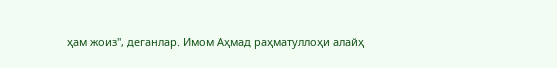ҳам жоиз", деганлар. Имом Аҳмад раҳматуллоҳи алайҳ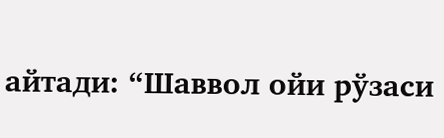айтади: “Шаввол ойи рўзаси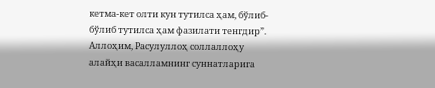кетма-кет олти кун тутилса ҳам, бўлиб-бўлиб тутилса ҳам фазилати тенгдир”.
Аллоҳим, Расулуллоҳ соллаллоҳу алайҳи васалламнинг суннатларига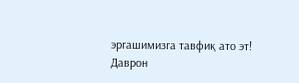эргашимизга тавфиқ ато эт!
Даврон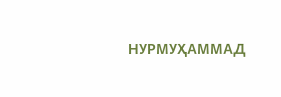НУРМУҲАММАД